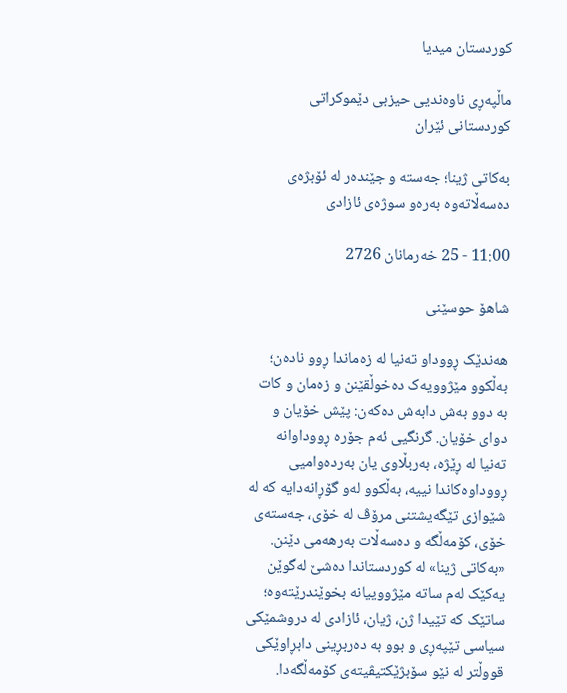کوردستان میدیا

ماڵپەڕی ناوەندیی حیزبی دێموکراتی کوردستانی ئێران

بەکاتی ژینا؛ جەستە و جێندەر لە ئۆبژەی دەسەڵاتەوە بەرەو سوژەی ئازادی

11:00 - 25 خەرمانان 2726

شاهۆ حوسێنی

هەندێک ڕووداو تەنیا لە زەماندا ڕوو نادەن؛ بەڵکوو مێژوویەک دەخوڵقێنن و زەمان و کات بە دوو بەش دابەش دەکەن: پێش خۆیان و دوای خۆیان. گرنگیی ئەم جۆرە ڕووداوانە تەنیا لە ڕێژە، بەربڵاوی یان بەردەوامیی ڕووداوەکاندا نییە، بەڵکوو لەو گۆڕانەدایە کە لە شێوازی تێگەیشتنی مرۆڤ لە خۆی، جەستەی خۆی، کۆمەڵگە و دەسەڵات بەرهەمی دێنن. «بەکاتی ژینا» لە کوردستاندا دەشێ لەگوێن یەکێک لەم ساتە مێژووییانە بخوێندرێتەوە؛ ساتێک کە تێیدا ژن، ژیان، ئازادی لە دروشمێکی سیاسی تێپەڕی و بوو بە دەربڕینی دابڕاوێکی قووڵتر لە نێو سۆبژێکتیڤیتەی کۆمەڵگەدا.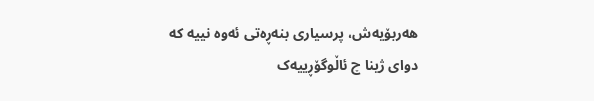هەربۆیەش، پرسیاری بنەڕەتی ئەوە نییە کە دوای ژینا چ ئاڵوگۆڕییەک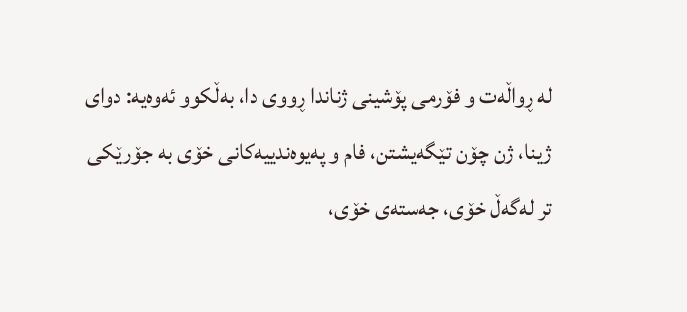لە ڕواڵەت و فۆرمی پۆشینی ژناندا ڕووی دا، بەڵکوو ئەوەیە: دوای ژینا، ژن چۆن تێگەیشتن، فام و پەیوەندییەکانی خۆی بە جۆرێکی تر لەگەڵ خۆی، جەستەی خۆی،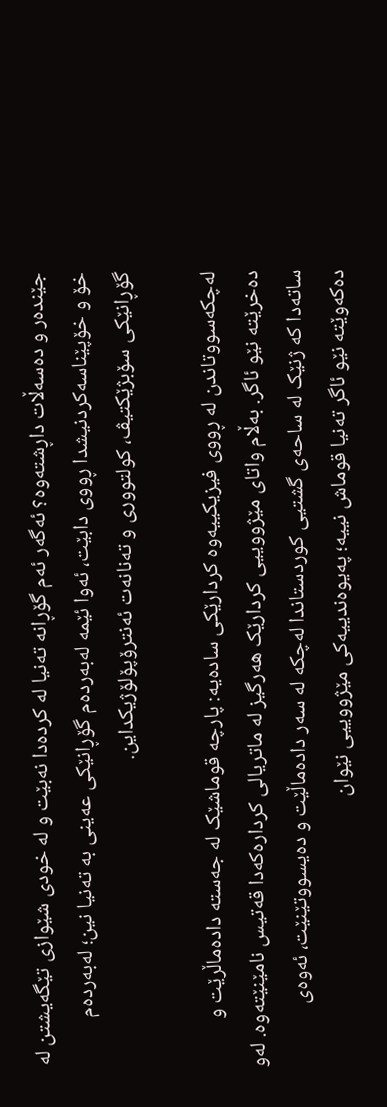جێندەر و دەسەڵات داڕشتەوە؟ ئەگەر ئەم گۆڕانە تەنیا لە کردەدا نەبێت و لە خودی شێوازی تێگەیشتن لە خۆ و خۆپێناسەکردنیشدا ڕووی دابێت، ئەوا ئێمە لەبەردەم گۆڕانێکی عەینی بە تەنیا نین؛ لەبەردەم گۆڕانێکی سۆبژێکتیڤ، کولتووری و تەنانەت ئەنترۆپۆلۆژیکداین.

لەچکەسووتاندن لە ڕووی فیزیکییەوە کردارێکی سادەیە: پارچە قوماشێک لە جەستە دادەماڵرێت و دەخرێتە نێو ئاگر. بەڵام واتای مێژووییی کردارێک هەرگیز لە ماتریالی کردارەکەدا قەتیس نامێنێتەوە. لەو ساتەدا کە ژنێک لە ساحەی گشتیی کوردستاندا لەچکە لە سەر دادەماڵێت و دەیسووتێنێت، ئەوەی دەکەوێتە نێو ئاگر تەنیا قوماش نییە؛ پەیوەندییەکی مێژووییی نێوان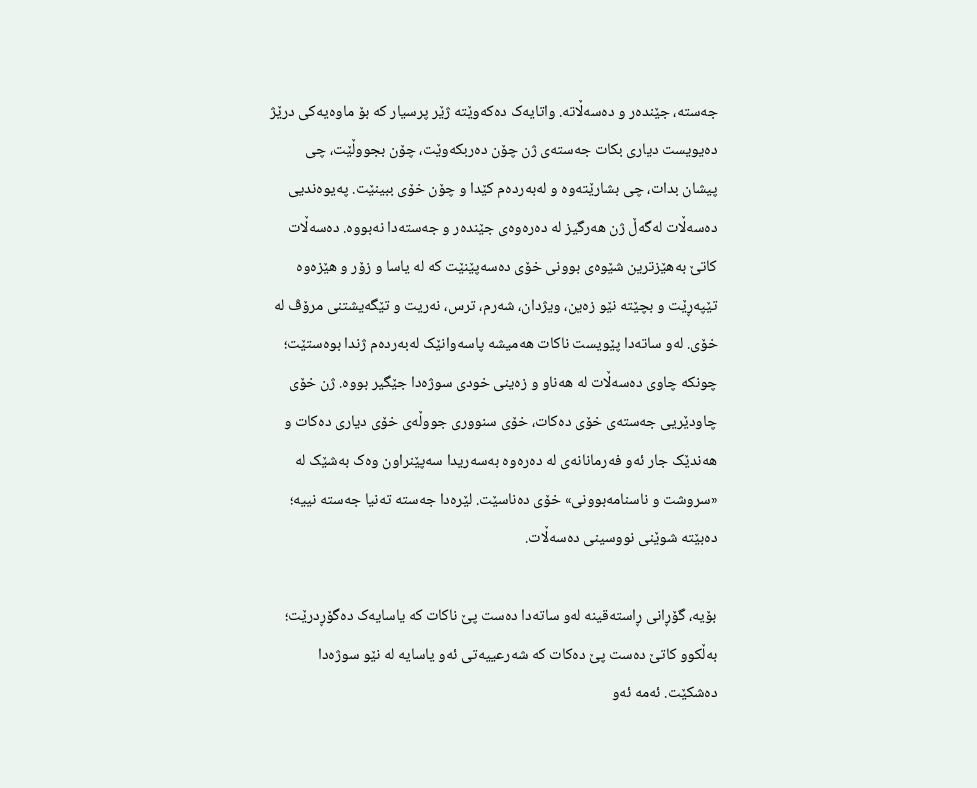جەستە، جێندەر و دەسەڵاتە. واتایەک دەکەوێتە ژێر پرسیار کە بۆ ماوەیەکی درێژ دەیویست دیاری بکات جەستەی ژن چۆن دەربکەوێت، چۆن بجووڵێت، چی پیشان بدات، چی بشارێتەوە و لەبەردەم کێدا و چۆن خۆی ببینێت. پەیوەندیی دەسەڵات لەگەڵ ژن هەرگیز لە دەرەوەی جێندەر و جەستەدا نەبووە. دەسەڵات کاتێ بەهێزترین شێوەی بوونی خۆی دەسەپێنێت کە لە یاسا و زۆر و هێزەوە تێپەڕێت و بچێتە نێو زەین، ویژدان، شەرم، ترس، نەریت و تێگەیشتنی مرۆڤ لە خۆی. لەو ساتەدا پێویست ناکات هەمیشە پاسەوانێک لەبەردەم ژندا بوەستێت؛ چونکە چاوی دەسەڵات لە هەناو و زەینی خودی سوژەدا جێگیر بووە. ژن خۆی چاودێریی جەستەی خۆی دەکات، خۆی سنووری جووڵەی خۆی دیاری دەکات و هەندێک جار ئەو فەرمانانەی لە دەرەوە بەسەریدا سەپێنراون وەک بەشێک لە «سروشت و ناسنامەبوونی» خۆی دەناسێت. لێرەدا جەستە تەنیا جەستە نییە؛ دەبێتە شوێنی نووسینی دەسەڵات.

بۆیە، گۆڕانی ڕاستەقینە لەو ساتەدا دەست پێ ناکات کە یاسایەک دەگۆڕدرێت؛ بەڵکوو کاتێ دەست پێ دەکات کە شەرعییەتی ئەو یاسایە لە نێو سوژەدا دەشکێت. ئەمە ئەو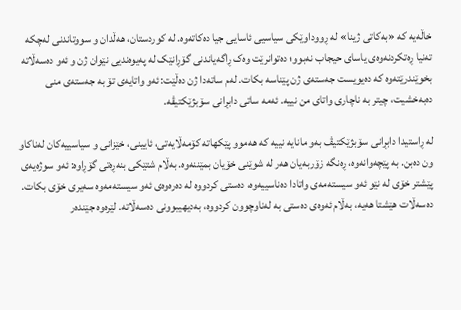خاڵەیە کە «بەکاتی ژینا» لە ڕووداوێکی سیاسیی ئاسایی جیا دەکاتەوە. لە کوردستان، هەڵدان و سووتاندنی لەچکە تەنیا ڕەتکردنەوەی یاسای حیجاب نەبوو؛ دەتوانرێت وەک ڕاگەیاندنی گۆڕانێک لە پەیوەندیی نێوان ژن و ئەو دەسەڵاتە بخوێندرێتەوە کە دەیویست جەستەی ژن پێناسە بکات. لەم ساتەدا ژن دەڵێت: ئەو واتایەی تۆ بە جەستەی منی دەبەخشیت، چیتر بە ناچاری واتای من نییە. ئەمە ساتی دابڕانی سۆبژێکتیڤە.

لە ڕاستیدا دابڕانی سۆبژێکتیڤ بەو مانایە نییە کە هەموو پێکهاتە کۆمەڵایەتی، ئایینی، خێزانی و سیاسییەکان لەناکاو ون دەبن. بە پێچەوانەوە، ڕەنگە زۆربەیان هەر لە شوێنی خۆیان بمێننەوە. بەڵام شتێکی بنەڕەتی گۆڕاوە: ئەو سوژەیەی پێشتر خۆی لە نێو ئەو سیستەمەی واتادا دەناسییەوە، دەستی کردووە لە دەرەوەی ئەو سیستەمەوە سەیری خۆی بکات. دەسەڵات هێشتا هەیە، بەڵام ئەوەی دەستی بە لەناوچوون کردووە، بەدیهیبوونی دەسەڵاتە. لێرەوە جێندەر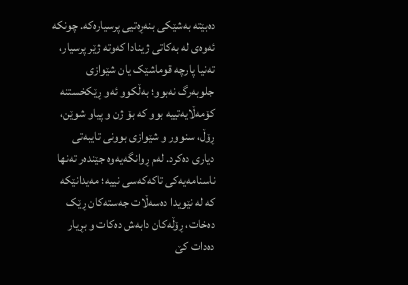دەبێتە بەشێکی بنەڕەتیی پرسیارەکە. چونکە ئەوەی لە بەکاتی ژینادا کەوتە ژێر پرسیار، تەنیا پارچە قوماشێک یان شێوازی جلوبەرگ نەبوو؛ بەڵکوو ئەو ڕێکخستنە کۆمەڵایەتییە بوو کە بۆ ژن و پیاو شوێن، ڕۆڵ، سنوور و شێوازی بوونی تایبەتی دیاری دەکرد. لەم ڕوانگەیەوە جێندەر تەنها ناسنامەیەکی تاکەکەسی نییە؛ مەیدانێکە کە لە نێویدا دەسەڵات جەستەکان ڕێک دەخات، ڕۆڵەکان دابەش دەکات و بڕیار دەدات کێ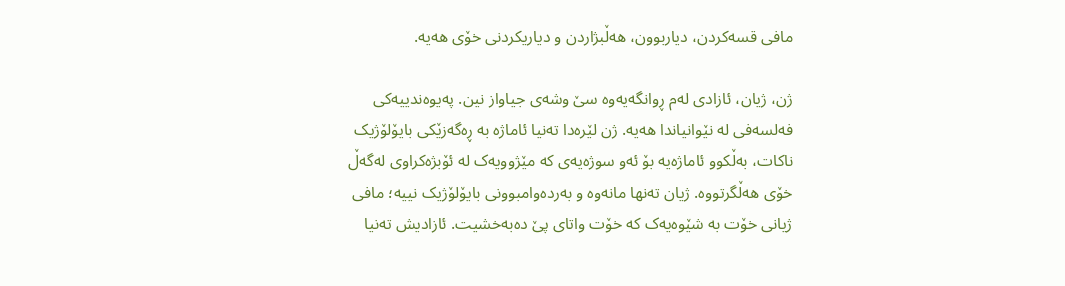مافی قسەکردن، دیاربوون، هەڵبژاردن و دیاریکردنی خۆی هەیە.

ژن، ژیان، ئازادی لەم ڕوانگەیەوە سێ وشەی جیاواز نین. پەیوەندییەکی فەلسەفی لە نێوانیاندا هەیە. ژن لێرەدا تەنیا ئاماژە بە ڕەگەزێکی بایۆلۆژیک ناکات، بەڵکوو ئاماژەیە بۆ ئەو سوژەیەی کە مێژوویەک لە ئۆبژەکراوی لەگەڵ خۆی هەڵگرتووە. ژیان تەنها مانەوە و بەردەوامبوونی بایۆلۆژیک نییە؛ مافی ژیانی خۆت بە شێوەیەک کە خۆت واتای پێ دەبەخشیت. ئازادیش تەنیا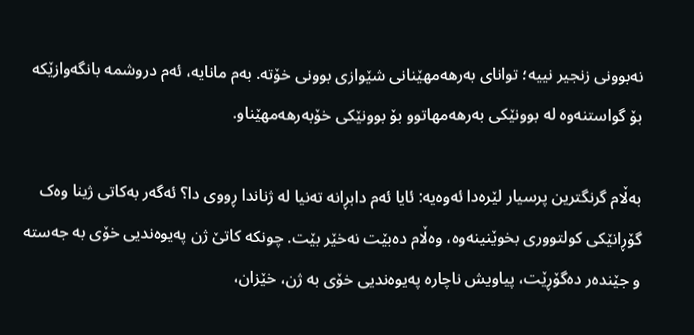نەبوونی زنجیر نییە؛ توانای بەرهەمهێنانی شێوازی بوونی خۆتە. بەم مانایە، ئەم دروشمە بانگەوازێکە بۆ گواستنەوە لە بوونێکی بەرهەمهاتوو بۆ بوونێکی خۆبەرهەمهێناو.

بەڵام گرنگترین پرسیار لێرەدا ئەوەیە: ئایا ئەم دابڕانە تەنیا لە ژناندا ڕووی دا؟ ئەگەر بەکاتی ژینا وەک گۆڕانێکی کولتووری بخوێنینەوە، وەڵام دەبێت نەخێر بێت. چونکە کاتێ ژن پەیوەندیی خۆی بە جەستە و جێندەر دەگۆڕێت، پیاویش ناچارە پەیوەندیی خۆی بە ژن، خێزان،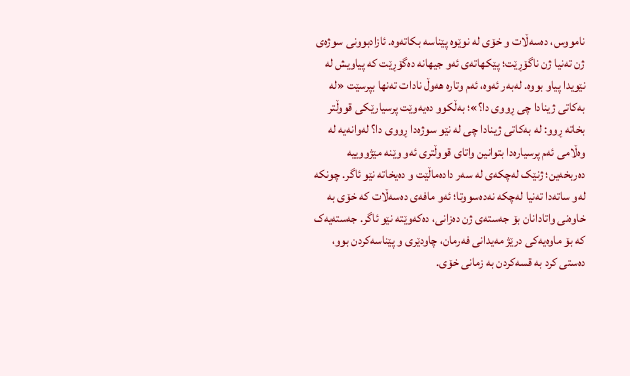نامووس، دەسەڵات و خۆی لە نوێوە پێناسە بکاتەوە. ئازادبوونی سوژەی ژن تەنیا ژن ناگۆڕێت؛ پێکهاتەی ئەو جیهانە دەگۆڕێت کە پیاویش لە نێویدا پیاو بووە. لەبەر ئەوە، ئەم وتارە هەوڵ نادات تەنها بپرسێت «لە بەکاتی ژینادا چی ڕووی دا؟»؛ بەڵکوو دەیەوێت پرسیارێکی قووڵتر بخاتە ڕوو: لە بەکاتی ژینادا چی لە نێو سوژەدا ڕووی دا؟ لەوانەیە لە وەڵامی ئەم پرسیارەدا بتوانین واتای قووڵتری ئەو وێنە مێژووییە دەربخەین؛ ژنێک لەچکەی لە سەر دادەماڵێت و دەیخاتە نێو ئاگر. چونکە لەو ساتەدا تەنیا لەچکە نەدەسووتا؛ ئەو مافەی دەسەڵات کە خۆی بە خاوەنی واتادانان بۆ جەستەی ژن دەزانی، دەکەوێتە نێو ئاگر. جەستەیەک کە بۆ ماوەیەکی درێژ مەیدانی فەرمان، چاودێری و پێناسەکردن بوو، دەستی کرد بە قسەکردن بە زمانی خۆی.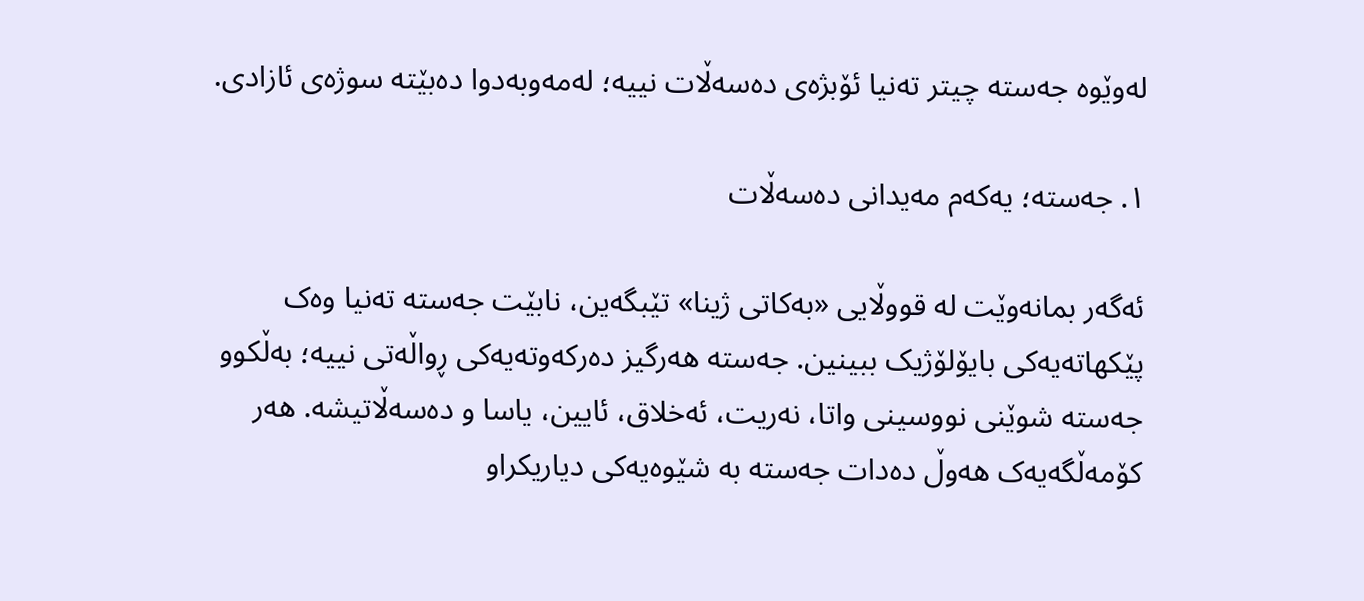لەوێوە جەستە چیتر تەنیا ئۆبژەی دەسەڵات نییە؛ لەمەوبەدوا دەبێتە سوژەی ئازادی.

١. جەستە؛ یەکەم مەیدانی دەسەڵات

ئەگەر بمانەوێت لە قووڵایی «بەکاتی ژینا» تێبگەین، نابێت جەستە تەنیا وەک پێکهاتەیەکی بایۆلۆژیک ببینین. جەستە هەرگیز دەرکەوتەیەکی ڕواڵەتی نییە؛ بەڵکوو جەستە شوێنی نووسینی واتا، نەریت، ئەخلاق، ئایین، یاسا و دەسەڵاتیشە. هەر کۆمەڵگەیەک هەوڵ دەدات جەستە بە شێوەیەکی دیاریکراو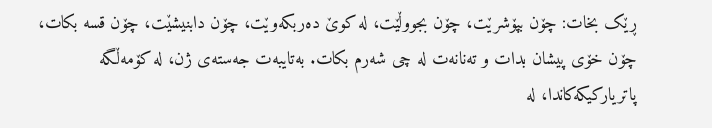ڕێک بخات: چۆن بپۆشرێت، چۆن بجووڵێت، لە کوێ دەربکەوێت، چۆن دابنیشێت، چۆن قسە بکات، چۆن خۆی پیشان بدات و تەنانەت لە چی شەرم بکات. بەتایبەت جەستەی ژن، لە کۆمەڵگە پاتریارکیکەکاندا، لە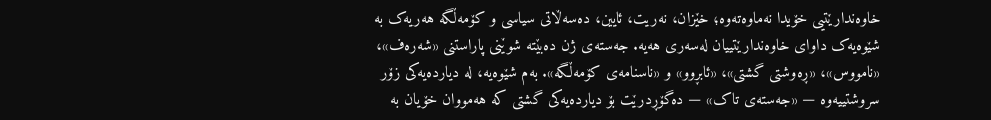خاوەندارێتیی خۆیدا نەماوەتەوە؛ خێزان، نەریت، ئایین، دەسەڵاتی سیاسی و کۆمەڵگە هەریەک بە شێوەیەک داوای خاوەندارێتییان لەسەری هەیە. جەستەی ژن دەبێتە شوێنی پاراستنی «شەرەف»، «نامووس»، «ڕەوشتی گشتی»، «ئابڕوو» و «ناسنامەی کۆمەڵگە». بەم شێوەیە، لە دیاردەیەکی زۆر سروشتییەوە — «جەستەی تاک» — دەگۆڕدرێت بۆ دیاردەیەکی گشتی کە هەمووان خۆیان بە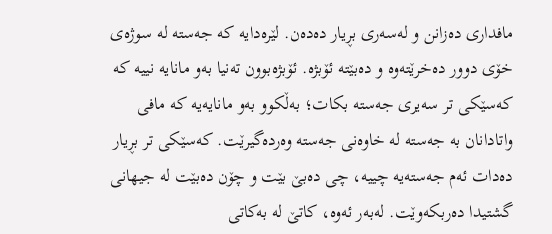مافداری دەزانن و لەسەری بڕیار دەدەن. لێرەدایە کە جەستە لە سوژەی خۆی دوور دەخرێتەوە و دەبێتە ئۆبژە. ئۆبژەبوون تەنیا بەو مانایە نییە کە کەسێکی تر سەیری جەستە بکات؛ بەڵکوو بەو مانایەیە کە مافی واتادانان بە جەستە لە خاوەنی جەستە وەردەگیرێت. کەسێکی تر بڕیار دەدات ئەم جەستەیە چییە، چی دەبێ بێت و چۆن دەبێت لە جیهانی گشتیدا دەربکەوێت. لەبەر ئەوە، کاتێ لە بەکاتی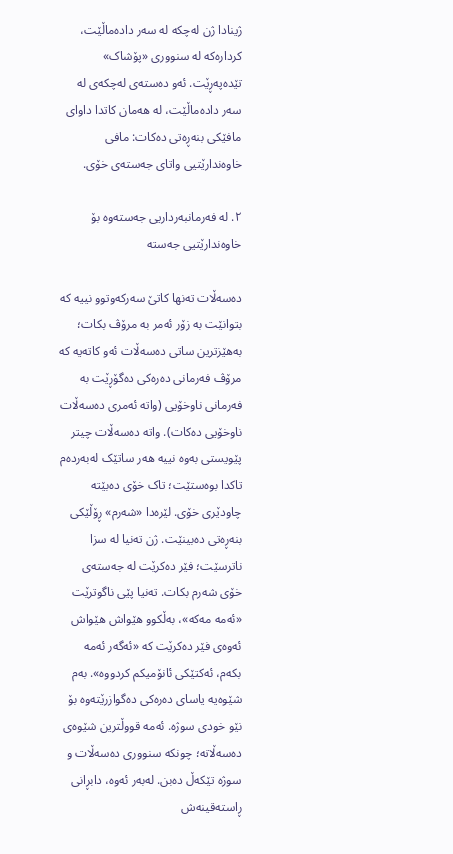ژینادا ژن لەچکە لە سەر دادەماڵێت، کردارەکە لە سنووری «پۆشاک» تێدەپەڕێت. ئەو دەستەی لەچکەی لە سەر دادەماڵێت، لە هەمان کاتدا داوای مافێکی بنەڕەتی دەکات: مافی خاوەندارێتیی واتای جەستەی خۆی.

٢. لە فەرمانبەرداریی جەستەوە بۆ خاوەندارێتیی جەستە

دەسەڵات تەنها کاتێ سەرکەوتوو نییە کە بتوانێت بە زۆر ئەمر بە مرۆڤ بکات؛ بەهێزترین ساتی دەسەڵات ئەو کاتەیە کە مرۆڤ فەرمانی دەرەکی دەگۆڕێت بە فەرمانی ناوخۆیی (واتە ئەمری دەسەڵات ناوخۆیی دەکات). واتە دەسەڵات چیتر پێویستی بەوە نییە هەر ساتێک لەبەردەم تاکدا بوەستێت؛ تاک خۆی دەبێتە چاودێری خۆی. لێرەدا «شەرم» ڕۆڵێکی بنەڕەتی دەبینێت. ژن تەنیا لە سزا ناترسێت؛ فێر دەکرێت لە جەستەی خۆی شەرم بکات. تەنیا پێی ناگوترێت «ئەمە مەکە»، بەڵکوو هێواش هێواش ئەوەی فێر دەکرێت کە «ئەگەر ئەمە بکەم، ئەکتێکی ئانۆمیکم کردووە». بەم شێوەیە یاسای دەرەکی دەگوازرێتەوە بۆ نێو خودی سوژە. ئەمە قووڵترین شێوەی دەسەڵاتە؛ چونکە سنووری دەسەڵات و سوژە تێکەڵ دەبن. لەبەر ئەوە، دابڕانی ڕاستەقینەش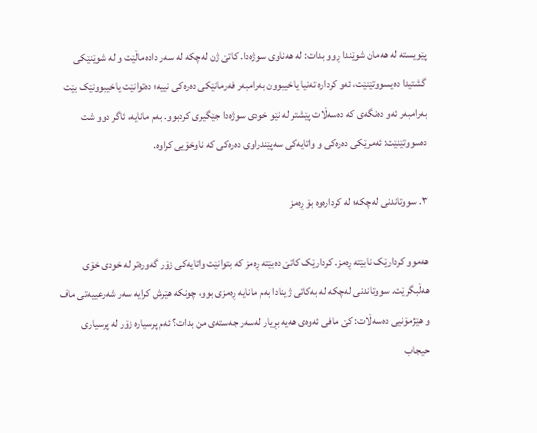پێویستە لە هەمان شوێندا ڕوو بدات: لە هەناوی سوژەدا. کاتێ ژن لەچکە لە سەر دادەماڵێت و لە شوێنێکی گشتیدا دەیسووتێنێت، ئەو کردارە تەنیا یاخیبوون بەرامبەر فەرمانێکی دەرەکی نییە؛ دەتوانێت یاخیبوونێک بێت بەرامبەر ئەو دەنگەی کە دەسەڵات پێشتر لە نێو خودی سوژەدا جێگیری کردبوو. بەم مانایە، ئاگر دوو شت دەسووتێنێت: ئەمرێکی دەرەکی و واتایەکی سەپێندراوی دەرەکی کە ناوخۆیی کراوە.

٣. سووتاندنی لەچکە؛ لە کردارەوە بۆ ڕەمز

هەموو کردارێک نابێتە ڕەمز. کردارێک کاتێ دەبێتە ڕەمز کە بتوانێت واتایەکی زۆر گەورەتر لە خودی خۆی هەڵبگرێت. سووتاندنی لەچکە لە بەکاتی ژینادا بەم مانایە ڕەمزی بوو، چونکە هێرش کرایە سەر شەرعییەتی ماف و هێژمۆنیی دەسەڵات: کێ مافی ئەوەی هەیە بڕیار لەسەر جەستەی من بدات؟ ئەم پرسیارە زۆر لە پرسیاری حیجاب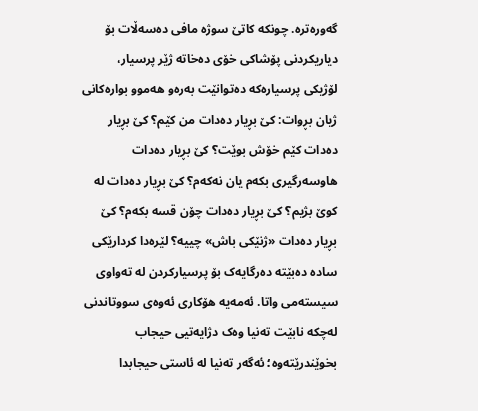گەورەترە. چونکە کاتێ سوژە مافی دەسەڵات بۆ دیاریکردنی پۆشاکی خۆی دەخاتە ژێر پرسیار، لۆژیکی پرسیارەکە دەتوانێت بەرەو هەموو بوارەکانی ژیان بڕوات: کێ بڕیار دەدات من کێم؟ کێ بڕیار دەدات کێم خۆش بوێت؟ کێ بڕیار دەدات هاوسەرگیری بکەم یان نەکەم؟ کێ بڕیار دەدات لە کوێ بژیم؟ کێ بڕیار دەدات چۆن قسە بکەم؟ کێ بڕیار دەدات «ژنێکی باش» چییە؟ لێرەدا کردارێکی سادە دەبێتە دەرگایەک بۆ پرسیارکردن لە تەواوی سیستەمی واتا. ئەمەیە هۆکاری ئەوەی سووتاندنی لەچکە نابێت تەنیا وەک دژایەتیی حیجاب بخوێندرێتەوە؛ ئەگەر تەنیا لە ئاستی حیجابدا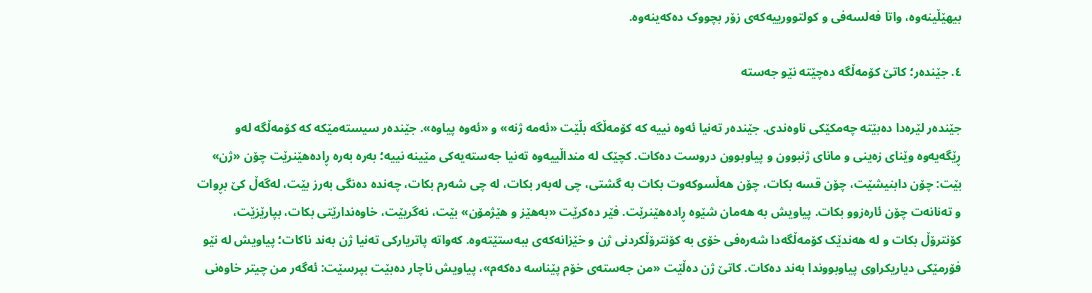بیهێڵینەوە، واتا فەلسەفی و کولتوورییەکەی زۆر بچووک دەکەینەوە.

٤. جێندەر؛ کاتێ کۆمەڵگە دەچێتە نێو جەستە

جێندەر لێرەدا دەبێتە چەمکێکی ناوەندی. جێندەر تەنیا ئەوە نییە کە کۆمەڵگە بڵێت «ئەمە ژنە» و «ئەوە پیاوە». جێندەر سیستەمێکە کە کۆمەڵگە لەو ڕێگەیەوە وێنای زەینی و مانای ژنبوون و پیاوبوون دروست دەکات. کچێک لە منداڵییەوە تەنیا جەستەیەکی مێینە نییە؛ بەرە بەرە ڕادەهێنرێت چۆن «ژن» بێت: چۆن دابنیشێت، چۆن قسە بکات، چۆن هەڵسوکەوت بکات بە گشتی، چی لەبەر بکات، لە چی شەرم بکات، چەندە دەنگی بەرز بێت، لەگەڵ کێ بڕوات و تەنانەت چۆن ئارەزوو بکات. پیاویش بە هەمان شێوە ڕادەهێنرێت. فێر دەکرێت «بەهێز و هێژمۆن» بێت، نەگریێت، خاوەندارێتی بکات، بپارێزێت، کۆنترۆڵ بکات و لە هەندێک کۆمەڵگەدا شەرەفی خۆی بە کۆنترۆڵکردنی ژن و خێزانەکەی ببەستێتەوە. کەواتە پاتریارکی تەنیا ژن بەند ناکات؛ پیاویش لە نێو فۆرمێکی دیاریکراوی پیاوبووندا بەند دەکات. کاتێ ژن دەڵێت «من جەستەی خۆم پێناسە دەکەم»، پیاویش ناچار دەبێت بپرسێت: ئەگەر من چیتر خاوەنی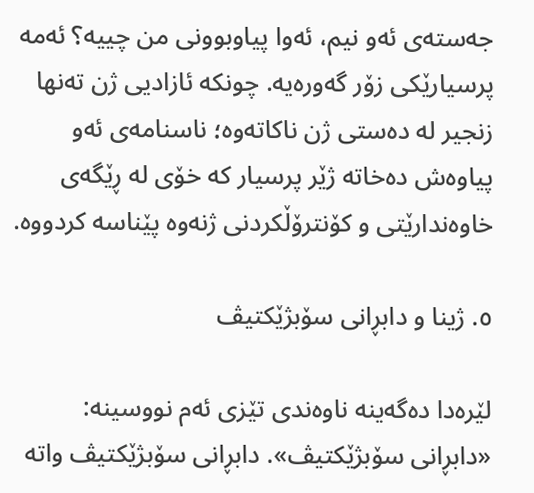جەستەی ئەو نیم، ئەوا پیاوبوونی من چییە؟ ئەمە پرسیارێکی زۆر گەورەیە. چونکە ئازادیی ژن تەنها زنجیر لە دەستی ژن ناکاتەوە؛ ناسنامەی ئەو پیاوەش دەخاتە ژێر پرسیار کە خۆی لە ڕێگەی خاوەندارێتی و کۆنترۆڵکردنی ژنەوە پێناسە کردووە.

٥. ژینا و دابڕانی سۆبژێکتیڤ

لێرەدا دەگەینە ناوەندی تێزی ئەم نووسینە: «دابڕانی سۆبژێکتیڤ». دابڕانی سۆبژێکتیڤ واتە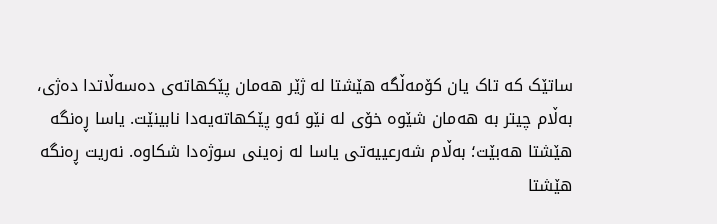ساتێک کە تاک یان کۆمەڵگە هێشتا لە ژێر هەمان پێکهاتەی دەسەڵاتدا دەژی، بەڵام چیتر بە هەمان شێوە خۆی لە نێو ئەو پێکهاتەیەدا نابینێت. یاسا ڕەنگە هێشتا هەبێت؛ بەڵام شەرعییەتی یاسا لە زەینی سوژەدا شکاوە. نەریت ڕەنگە هێشتا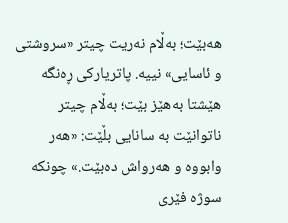هەبێت؛ بەڵام نەریت چیتر «سروشتی و ئاسایی» نییە. پاتریارکی ڕەنگە هێشتا بەهێز بێت؛ بەڵام چیتر ناتوانێت بە سانایی بڵێت: «هەر وابووە و هەرواش دەبێت.» چونکە سوژە فێری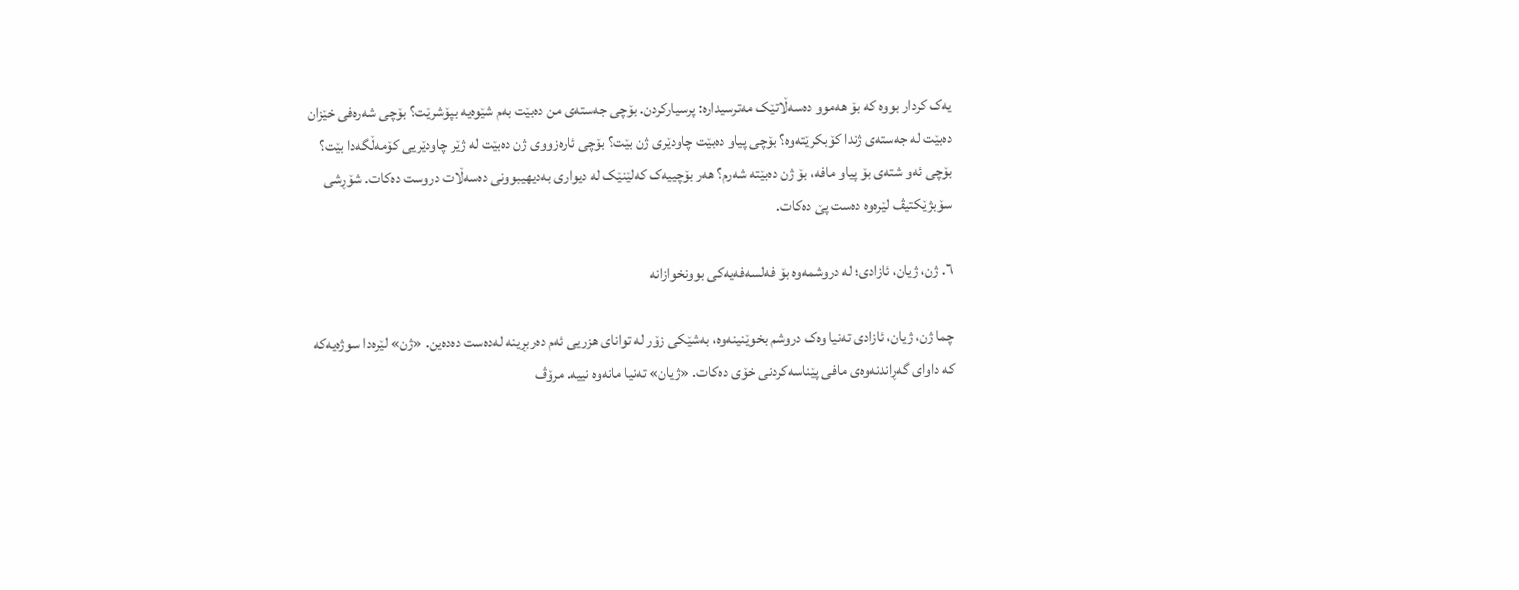یەک کردار بووە کە بۆ هەموو دەسەڵاتێک مەترسیدارە: پرسیارکردن. بۆچی جەستەی من دەبێت بەم شێوەیە بپۆشرێت؟ بۆچی شەرەفی خێزان دەبێت لە جەستەی ژندا کۆبکرێتەوە؟ بۆچی پیاو دەبێت چاودێری ژن بێت؟ بۆچی ئارەزووی ژن دەبێت لە ژێر چاودێریی کۆمەڵگەدا بێت؟ بۆچی ئەو شتەی بۆ پیاو مافە، بۆ ژن دەبێتە شەرم؟ هەر بۆچییەک کەلێنێک لە دیواری بەدیهیبوونی دەسەڵات دروست دەکات. شۆڕشی سۆبژێکتیڤ لێرەوە دەست پێ دەکات.

٦. ژن، ژیان، ئازادی؛ لە دروشمەوە بۆ فەلسەفەیەکی بوونخوازانە

چما ژن، ژیان، ئازادی تەنیا وەک دروشم بخوێنینەوە، بەشێکی زۆر لە توانای هزریی ئەم دەربڕینە لەدەست دەدەین. «ژن» لێرەدا سوژەیەکە کە داوای گەڕاندنەوەی مافی پێناسەکردنی خۆی دەکات. «ژیان» تەنیا مانەوە نییە. مرۆڤ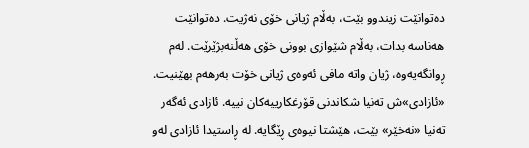دەتوانێت زیندوو بێت، بەڵام ژیانی خۆی نەژیت. دەتوانێت هەناسە بدات، بەڵام شێوازی بوونی خۆی هەڵنەبژێرێت. لەم ڕوانگەیەوە، ژیان واتە مافی ئەوەی ژیانی خۆت بەرهەم بهێنیت. «ئازادی»ش تەنیا شکاندنی قۆرغکارییەکان نییە. ئازادی ئەگەر تەنیا «نەخێر» بێت، هێشتا نیوەی ڕێگایە. لە ڕاستیدا ئازادی لەو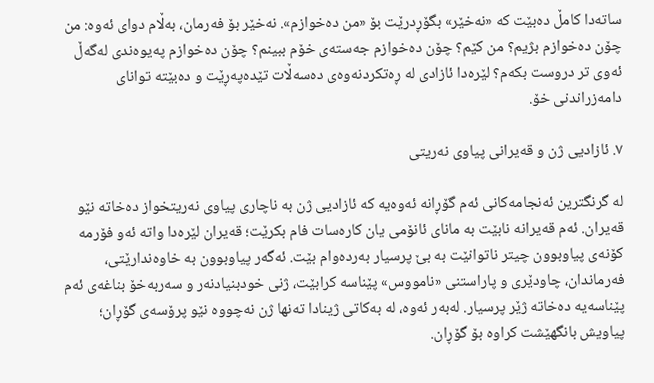ساتەدا کامڵ دەبێت کە «نەخێر» بگۆڕدرێت بۆ «من دەخوازم». نەخێر بۆ فەرمان، بەڵام دوای ئەوە: من چۆن دەخوازم بژیم؟ من کێم؟ چۆن دەخوازم جەستەی خۆم ببینم؟ چۆن دەخوازم پەیوەندی لەگەڵ ئەوی تر دروست بکەم؟ لێرەدا ئازادی لە ڕەتکردنەوەی دەسەڵات تێدەپەڕێت و دەبێتە توانای دامەزراندنی خۆ.

٧. ئازادیی ژن و قەیرانی پیاوی نەریتی

لە گرنگترین ئەنجامەکانی ئەم گۆڕانە ئەوەیە کە ئازادیی ژن بە ناچاری پیاوی نەریتخواز دەخاتە نێو قەیران. ئەم قەیرانە نابێت بە مانای ئانۆمی یان کارەسات فام بکرێت؛ قەیران لێرەدا واتە ئەو فۆرمە کۆنەی پیاوبوون چیتر ناتوانێت بە بێ پرسیار بەردەوام بێت. ئەگەر پیاوبوون بە خاوەندارێتی، فەرماندان، چاودێری و پاراستنی «نامووس» پێناسە کرابێت، ژنی خودبنیادنەر و سەربەخۆ بناغەی ئەم پێناسەیە دەخاتە ژێر پرسیار. لەبەر ئەوە، لە بەکاتی ژینادا تەنها ژن نەچووە نێو پرۆسەی گۆڕان؛ پیاویش بانگهێشت کراوە بۆ گۆڕان.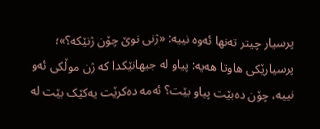پرسیار چیتر تەنها ئەوە نییە: «ژنی نوێ چۆن ژنێکە؟»؛ پرسیارێکی هاوتا هەیە: پیاو لە جیهانێکدا کە ژن موڵکی ئەو نییە، چۆن دەبێت پیاو بێت؟ ئەمە دەکرێت یەکێک بێت لە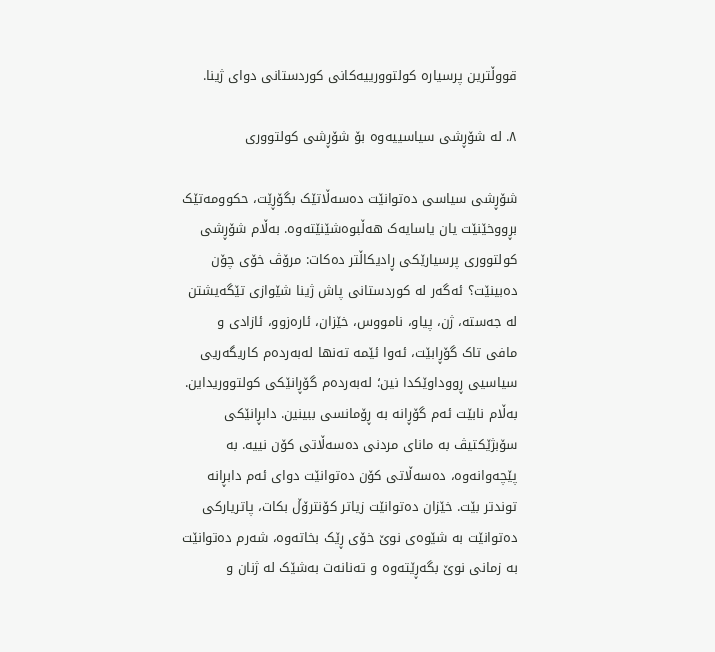قووڵترین پرسیارە کولتوورییەکانی کوردستانی دوای ژینا.

٨. لە شۆڕشی سیاسییەوە بۆ شۆڕشی کولتووری

شۆڕشی سیاسی دەتوانێت دەسەڵاتێک بگۆڕێت، حکوومەتێک بڕووخێنێت یان یاسایەک هەڵبوەشێنێتەوە. بەڵام شۆڕشی کولتووری پرسیارێکی ڕادیکاڵتر دەکات: مرۆڤ خۆی چۆن دەبینێت؟ ئەگەر لە کوردستانی پاش ژینا شێوازی تێگەیشتن لە جەستە، ژن، پیاو، نامووس، خێزان، ئارەزوو، ئازادی و مافی تاک گۆڕابێت، ئەوا ئێمە تەنها لەبەردەم کاریگەریی سیاسیی ڕووداوێکدا نین؛ لەبەردەم گۆڕانێکی کولتووریداین. بەڵام نابێت ئەم گۆڕانە بە ڕۆمانسی ببینین. دابڕانێکی سۆبژێکتیڤ بە مانای مردنی دەسەڵاتی کۆن نییە. بە پێچەوانەوە، دەسەڵاتی کۆن دەتوانێت دوای ئەم دابڕانە توندتر بێت. خێزان دەتوانێت زیاتر کۆنترۆڵ بکات، پاتریارکی دەتوانێت بە شێوەی نوێ خۆی ڕێک بخاتەوە، شەرم دەتوانێت بە زمانی نوێ بگەڕێتەوە و تەنانەت بەشێک لە ژنان و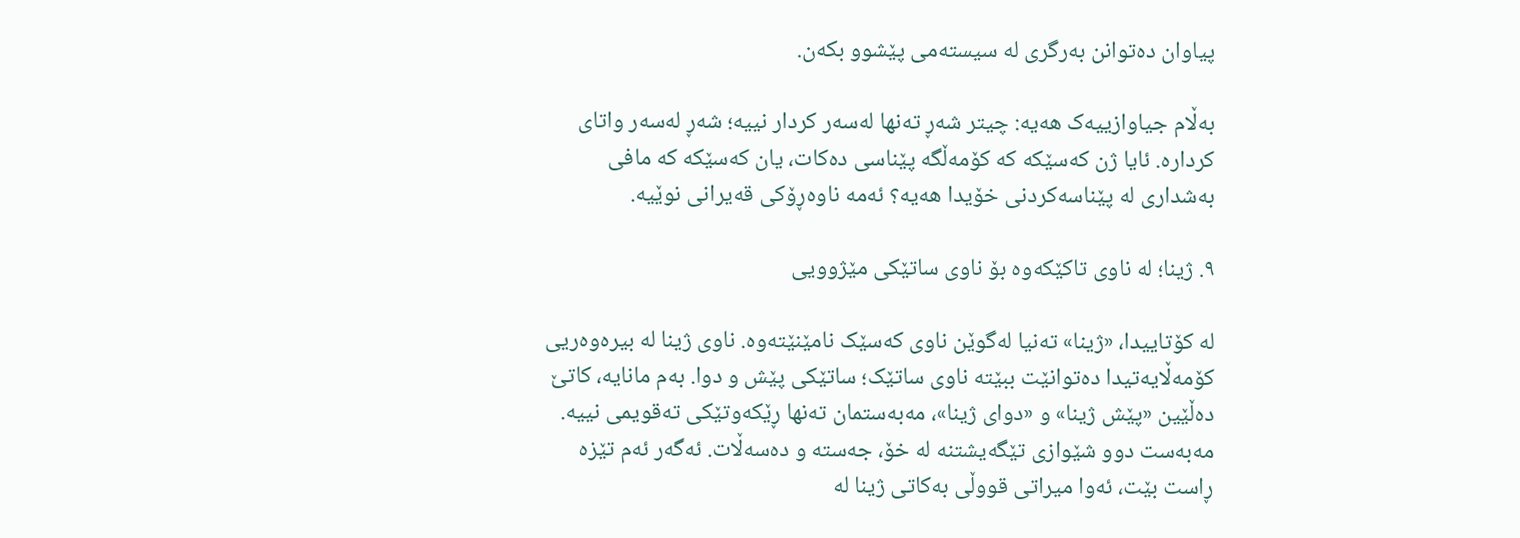پیاوان دەتوانن بەرگری لە سیستەمی پێشوو بکەن.

بەڵام جیاوازییەک هەیە: چیتر شەڕ تەنها لەسەر کردار نییە؛ شەڕ لەسەر واتای کردارە. ئایا ژن کەسێکە کە کۆمەڵگە پێناسی دەکات، یان کەسێکە کە مافی بەشداری لە پێناسەکردنی خۆیدا هەیە؟ ئەمە ناوەڕۆکی قەیرانی نوێیە.

٩. ژینا؛ لە ناوی تاکێکەوە بۆ ناوی ساتێکی مێژوویی

لە کۆتاییدا، «ژینا» تەنیا لەگوێن ناوی کەسێک نامێنێتەوە. ناوی ژینا لە بیرەوەریی کۆمەڵایەتیدا دەتوانێت ببێتە ناوی ساتێک؛ ساتێکی پێش و دوا. بەم مانایە، کاتێ دەڵێین «پێش ژینا» و «دوای ژینا»، مەبەستمان تەنها ڕێکەوتێکی تەقویمی نییە. مەبەست دوو شێوازی تێگەیشتنە لە خۆ، جەستە و دەسەڵات. ئەگەر ئەم تێزە ڕاست بێت، ئەوا میراتی قووڵی بەکاتی ژینا لە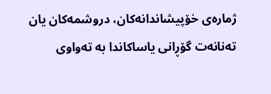ژمارەی خۆپیشاندانەکان، دروشمەکان یان تەنانەت گۆڕانی یاساکاندا بە تەواوی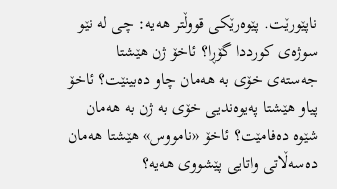ناپێورێت. پێوەرێکی قووڵتر هەیە: چی لە نێو سوژەی کورددا گۆڕا؟ ئاخۆ ژن هێشتا جەستەی خۆی بە هەمان چاو دەبینێت؟ ئاخۆ پیاو هێشتا پەیوەندیی خۆی بە ژن بە هەمان شێوە دەفامێت؟ ئاخۆ «نامووس» هێشتا هەمان دەسەڵاتی واتایی پێشووی هەیە؟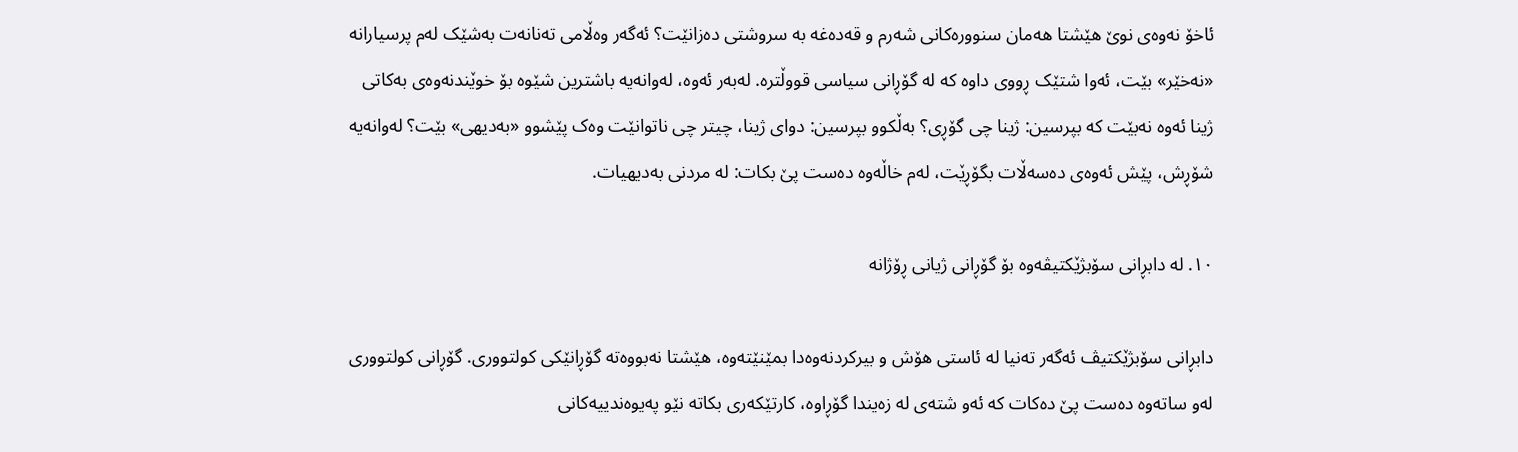ئاخۆ نەوەی نوێ هێشتا هەمان سنوورەکانی شەرم و قەدەغە بە سروشتی دەزانێت؟ ئەگەر وەڵامی تەنانەت بەشێک لەم پرسیارانە «نەخێر» بێت، ئەوا شتێک ڕووی داوە کە لە گۆڕانی سیاسی قووڵترە. لەبەر ئەوە، لەوانەیە باشترین شێوە بۆ خوێندنەوەی بەکاتی ژینا ئەوە نەبێت کە بپرسین: ژینا چی گۆڕی؟ بەڵکوو بپرسین: دوای ژینا، چیتر چی ناتوانێت وەک پێشوو «بەدیهی» بێت؟ لەوانەیە شۆڕش، پێش ئەوەی دەسەڵات بگۆڕێت، لەم خاڵەوە دەست پێ بکات: لە مردنی بەدیهیات.

١٠. لە دابڕانی سۆبژێکتیڤەوە بۆ گۆڕانی ژیانی ڕۆژانە

دابڕانی سۆبژێکتیڤ ئەگەر تەنیا لە ئاستی هۆش و بیرکردنەوەدا بمێنێتەوە، هێشتا نەبووەتە گۆڕانێکی کولتووری. گۆڕانی کولتووری لەو ساتەوە دەست پێ دەکات کە ئەو شتەی لە زەیندا گۆڕاوە، کارتێکەری بکاتە نێو پەیوەندییەکانی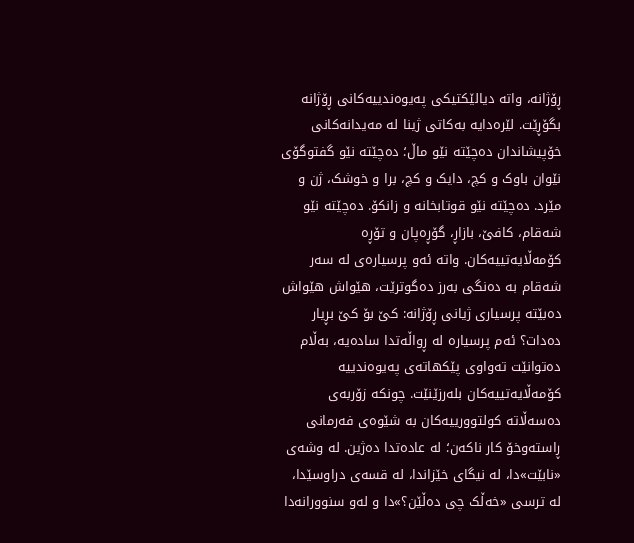ڕۆژانە، واتە دیالێکتیکی پەیوەندییەکانی ڕۆژانە بگۆڕێت. لێرەدایە بەکاتی ژینا لە مەیدانەکانی خۆپیشاندان دەچێتە نێو ماڵ؛ دەچێتە نێو گفتوگۆی نێوان باوک و کچ، دایک و کچ، برا و خوشک، ژن و مێرد. دەچێتە نێو قوتابخانە و زانکۆ. دەچێتە نێو شەقام، کافێ، بازاڕ، گۆڕەپان و تۆڕە کۆمەڵایەتییەکان. واتە ئەو پرسیارەی لە سەر شەقام بە دەنگی بەرز دەگوترێت، هێواش هێواش دەبێتە پرسیاری ژیانی ڕۆژانە: کێ بۆ کێ بڕیار دەدات؟ ئەم پرسیارە لە ڕواڵەتدا سادەیە، بەڵام دەتوانێت تەواوی پێکهاتەی پەیوەندییە کۆمەڵایەتییەکان بلەرزێنێت. چونکە زۆربەی دەسەڵاتە کولتوورییەکان بە شێوەی فەرمانی ڕاستەوخۆ کار ناکەن؛ لە عادەتدا دەژین. لە وشەی «نابێت»دا، لە نیگای خێزاندا، لە قسەی دراوسێدا، لە ترسی «خەڵک چی دەڵێن؟»دا و لەو سنوورانەدا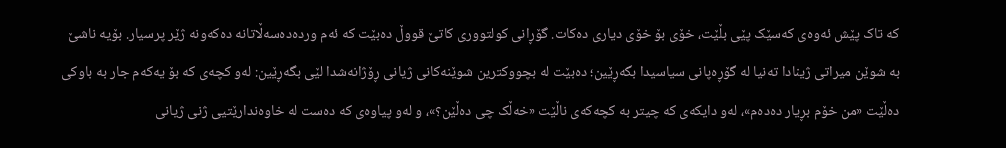کە تاک پێش ئەوەی کەسێک پێی بڵێت، خۆی بۆ خۆی دیاری دەکات. گۆڕانی کولتووری کاتێ قووڵ دەبێت کە ئەم وردەدەسەڵاتانە دەکەونە ژێر پرسیار. بۆیە ناشێ بە شوێن میراتی ژینادا تەنیا لە گۆڕەپانی سیاسیدا بگەڕێین؛ دەبێت لە بچووکترین شوێنەکانی ژیانی ڕۆژانەشدا لێی بگەڕێین: لەو کچەی کە بۆ یەکەم جار بە باوکی دەڵێت «من خۆم بڕیار دەدەم»، لەو دایکەی کە چیتر بە کچەکەی ناڵێت «خەڵک چی دەڵێن؟»، و لەو پیاوەی کە دەست لە خاوەندارێتیی ژنی ژیانی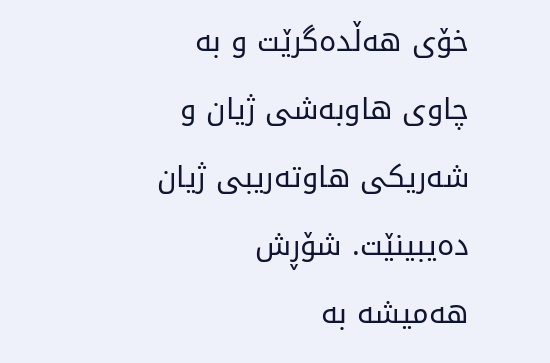خۆی هەڵدەگرێت و بە چاوی هاوبەشی ژیان و شەریکی هاوتەریبی ژیان دەیبینێت. شۆڕش هەمیشە بە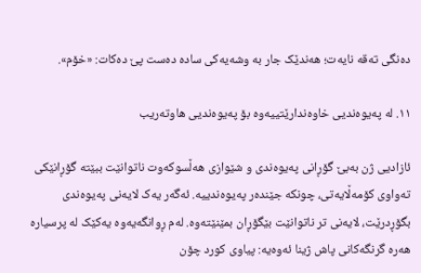دەنگی تەقە نایەت؛ هەندێک جار بە وشەیەکی سادە دەست پێ دەکات: «خۆم».

١١. لە پەیوەندیی خاوەندارێتییەوە بۆ پەیوەندیی هاوتەریب

ئازادیی ژن بەبێ گۆڕانی پەیوەندی و شێوازی هەڵسوکەوت ناتوانێت ببێتە گۆڕانێکی تەواوی کۆمەڵایەتی، چونکە جێندەر پەیوەندییە. ئەگەر یەک لایەنی پەیوەندی بگۆڕدرێت، لایەنی تر ناتوانێت بێگۆڕان بمێنێتەوە. لەم ڕوانگەیەوە یەکێک لە پرسیارە هەرە گرنگەکانی پاش ژینا ئەوەیە: پیاوی کورد چۆن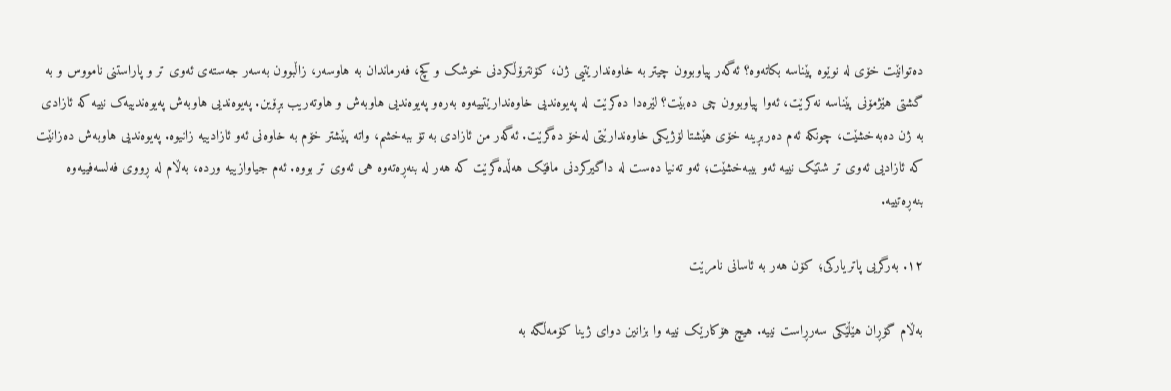دەتوانێت خۆی لە نوێوە پێناسە بکاتەوە؟ ئەگەر پیاوبوون چیتر بە خاوەندارێتیی ژن، کۆنترۆڵکردنی خوشک و کچ، فەرماندان بە هاوسەر، زاڵبوون بەسەر جەستەی ئەوی تر و پاراستنی نامووس و بە گشتی هێژمۆنی پێناسە نەکرێت، ئەوا پیاوبوون چی دەبێت؟ لێرەدا دەکرێت لە پەیوەندیی خاوەندارێتییەوە بەرەو پەیوەندیی هاوبەش و هاوتەریب بڕۆین. پەیوەندیی هاوبەش پەیوەندییەک نییە کە ئازادی بە ژن دەبەخشێت، چونکە ئەم دەربڕینە خۆی هێشتا لۆژیکی خاوەندارێتی لەخۆ دەگرێت. ئەگەر من ئازادی بە تۆ ببەخشم، واتە پێشتر خۆم بە خاوەنی ئەو ئازادییە زانیوە. پەیوەندیی هاوبەش دەزانێت کە ئازادیی ئەوی تر شتێک نییە ئەو بیبەخشێت؛ ئەو تەنیا دەست لە داگیرکردنی مافێک هەڵدەگرێت کە هەر لە بنەڕەتەوە هی ئەوی تر بووە. ئەم جیاوازییە وردە، بەڵام لە ڕووی فەلسەفییەوە بنەڕەتییە.

١٢. بەرگریی پاتریارکی؛ کۆن هەر بە ئاسانی نامرێت

بەڵام گۆڕان هێڵێکی سەرڕاست نییە. هیچ هۆکارێک نییە وا بزانین دوای ژینا کۆمەڵگە بە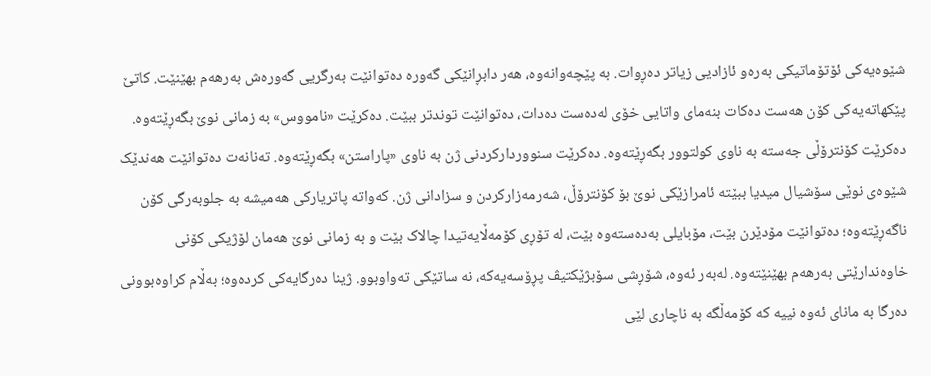شێوەیەکی ئۆتۆماتیکی بەرەو ئازادیی زیاتر دەڕوات. بە پێچەوانەوە، هەر دابڕانێکی گەورە دەتوانێت بەرگریی گەورەش بەرهەم بهێنێت. کاتێ پێکهاتەیەکی کۆن هەست دەکات بنەمای واتایی خۆی لەدەست دەدات، دەتوانێت توندتر ببێت. دەکرێت «نامووس» بە زمانی نوێ بگەڕێتەوە. دەکرێت کۆنترۆڵی جەستە بە ناوی کولتوور بگەڕێتەوە. دەکرێت سنووردارکردنی ژن بە ناوی «پاراستن» بگەڕێتەوە. تەنانەت دەتوانێت هەندێک شێوەی نوێی سۆشیال میدیا ببێتە ئامرازێکی نوێ بۆ کۆنترۆڵ، شەرمەزارکردن و سزادانی ژن. کەواتە پاتریارکی هەمیشە بە جلوبەرگی کۆن ناگەڕێتەوە؛ دەتوانێت مۆدێرن بێت، مۆبایلی بەدەستەوە بێت، لە تۆڕی کۆمەڵایەتیدا چالاک بێت و بە زمانی نوێ هەمان لۆژیکی کۆنی خاوەندارێتی بەرهەم بهێنێتەوە. لەبەر ئەوە، شۆڕشی سۆبژێکتیڤ پڕۆسەیەکە، نە ساتێکی تەواوبوو. ژینا دەرگایەکی کردەوە؛ بەڵام کراوەبوونی دەرگا بە مانای ئەوە نییە کە کۆمەڵگە بە ناچاری لێی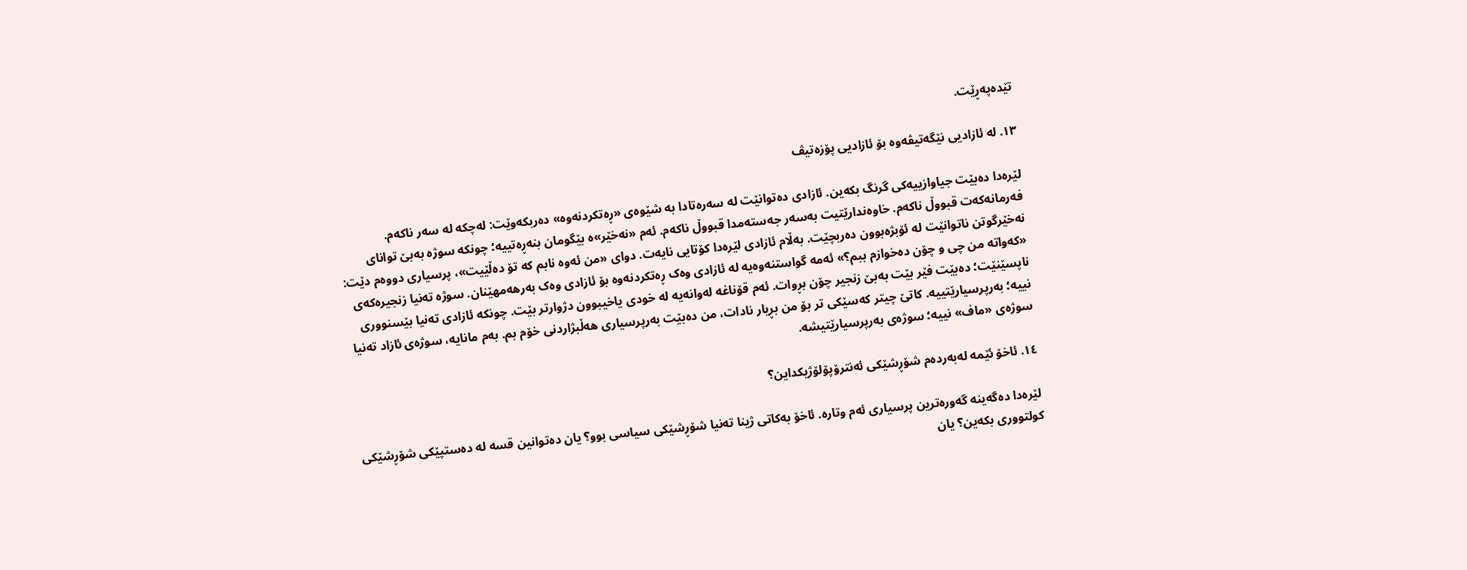تێدەپەڕێت.

١٣. لە ئازادیی نێگەتیڤەوە بۆ ئازادیی پۆزەتیڤ

لێرەدا دەبێت جیاوازییەکی گرنگ بکەین. ئازادی دەتوانێت لە سەرەتادا بە شێوەی «ڕەتکردنەوە» دەربکەوێت: لەچکە لە سەر ناکەم. فەرمانەکەت قبووڵ ناکەم. خاوەندارێتیت بەسەر جەستەمدا قبووڵ ناکەم. ئەم «نەخێر»ە بێگومان بنەڕەتییە؛ چونکە سوژە بەبێ توانای نەخێرگوتن ناتوانێت لە ئۆبژەبوون دەربچێت. بەڵام ئازادی لێرەدا کۆتایی نایەت. دوای «من ئەوە نابم کە تۆ دەڵێیت»، پرسیاری دووەم دێت: «کەواتە من چی و چۆن دەخوازم ببم؟» ئەمە گواستنەوەیە لە ئازادی وەک ڕەتکردنەوە بۆ ئازادی وەک بەرهەمهێنان. سوژە تەنیا زنجیرەکەی ناپسێنێت؛ دەبێت فێر بێت بەبێ زنجیر چۆن بڕوات. ئەم قۆناغە لەوانەیە لە خودی یاخیبوون دژوارتر بێت. چونکە ئازادی تەنیا بێسنووری نییە؛ بەرپرسیارێتییە. کاتێ چیتر کەسێکی تر بۆ من بڕیار نادات، من دەبێت بەرپرسیاری هەڵبژاردنی خۆم بم. بەم مانایە، سوژەی ئازاد تەنیا سوژەی «ماف» نییە؛ سوژەی بەرپرسیارێتیشە.

١٤. ئاخۆ ئێمە لەبەردەم شۆڕشێکی ئەنترۆپۆلۆژیکداین؟

لێرەدا دەگەینە گەورەترین پرسیاری ئەم وتارە. ئاخۆ بەکاتی ژینا تەنیا شۆڕشێکی سیاسی بوو؟ یان دەتوانین قسە لە دەستپێکی شۆڕشێکی کولتووری بکەین؟ یان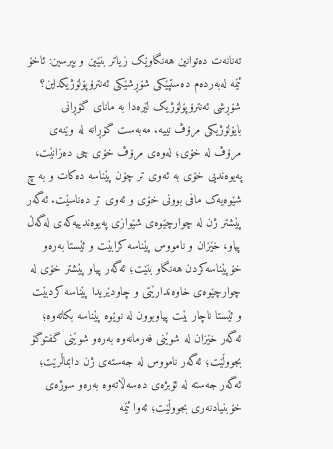تەنانەت دەتوانین هەنگاوێک زیاتر بنێین و بپرسین: ئاخۆ ئێمە لەبەردەم دەستپێکی شۆڕشێکی ئەنترۆپۆلۆژیکداین؟ شۆڕشی ئەنترۆپۆلۆژیک لێرەدا بە مانای گۆڕانی بایۆلۆژیکی مرۆڤ نییە. مەبەست گۆڕانە لە وێنەی مرۆڤ لە خۆی؛ لەوەی مرۆڤ خۆی چی دەزانێت، پەیوەندیی خۆی بە ئەوی تر چۆن پێناسە دەکات و بە چ شێوەیەک مافی بوونی خۆی و ئەوی تر دەناسێت. ئەگەر پێشتر ژن لە چوارچێوەی شێوازی پەیوەندییەکەی لەگەڵ پیاو، خێزان و نامووس پێناسە کرابێت و ئێستا بەرەو خۆپێناسەکردن هەنگاو بنێت؛ ئەگەر پیاو پێشتر خۆی لە چوارچێوەی خاوەندارێتی و چاودێریدا پێناسە کردبێت و ئێستا ناچار بێت پیاوبوون لە نوێوە پێناسە بکاتەوە؛ ئەگەر خێزان لە شوێنی فەرمانەوە بەرەو شوێنی گفتوگۆ بجووڵێت؛ ئەگەر نامووس لە جەستەی ژن دابماڵرێت؛ ئەگەر جەستە لە ئۆبژەی دەسەڵاتەوە بەرەو سوژەی خۆبنیادنەری بجووڵێت؛ ئەوا ئێمە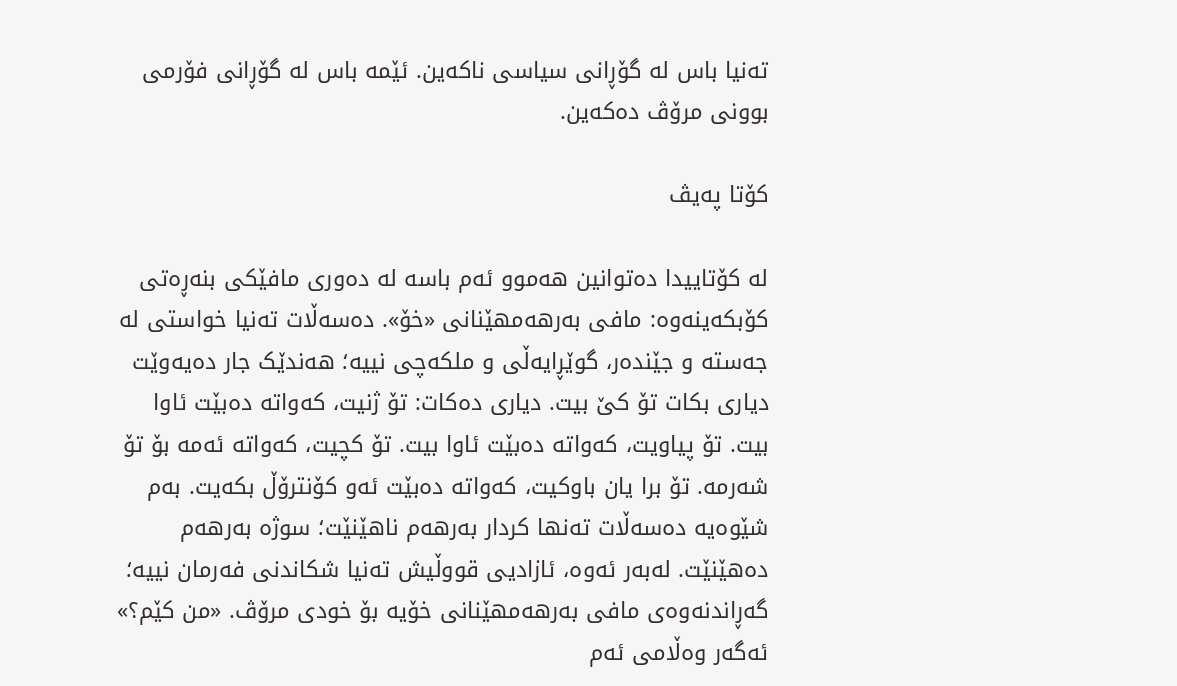تەنیا باس لە گۆڕانی سیاسی ناکەین. ئێمە باس لە گۆڕانی فۆرمی بوونی مرۆڤ دەکەین.

کۆتا پەیڤ

لە کۆتاییدا دەتوانین هەموو ئەم باسە لە دەوری مافێکی بنەڕەتی کۆبکەینەوە: مافی بەرهەمهێنانی «خۆ». دەسەڵات تەنیا خواستی لە جەستە و جێندەر، گوێڕایەڵی و ملکەچی نییە؛ هەندێک جار دەیەوێت دیاری بکات تۆ کێ بیت. دیاری دەکات: تۆ ژنیت، کەواتە دەبێت ئاوا بیت. تۆ پیاویت، کەواتە دەبێت ئاوا بیت. تۆ کچیت، کەواتە ئەمە بۆ تۆ شەرمە. تۆ برا یان باوکیت، کەواتە دەبێت ئەو کۆنترۆڵ بکەیت. بەم شێوەیە دەسەڵات تەنها کردار بەرهەم ناهێنێت؛ سوژە بەرهەم دەهێنێت. لەبەر ئەوە، ئازادیی قووڵیش تەنیا شکاندنی فەرمان نییە؛ گەڕاندنەوەی مافی بەرهەمهێنانی خۆیە بۆ خودی مرۆڤ. «من کێم؟» ئەگەر وەڵامی ئەم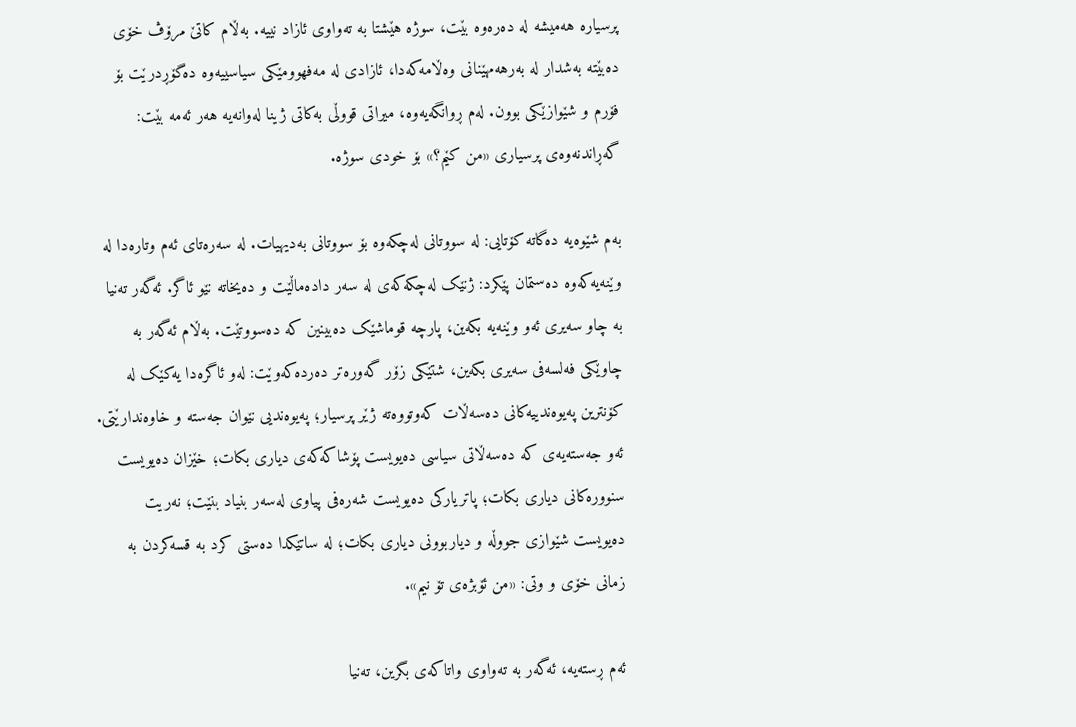پرسیارە هەمیشە لە دەرەوە بێت، سوژە هێشتا بە تەواوی ئازاد نییە. بەڵام کاتێ مرۆڤ خۆی دەبێتە بەشدار لە بەرهەمهێنانی وەڵامەکەدا، ئازادی لە مەفهوومێکی سیاسییەوە دەگۆڕدرێت بۆ فۆرم و شێوازێکی بوون. لەم ڕوانگەیەوە، میراتی قووڵی بەکاتی ژینا لەوانەیە هەر ئەمە بێت: گەڕاندنەوەی پرسیاری «من کێم؟» بۆ خودی سوژە.

بەم شێوەیە دەگاتە کۆتایی: لە سووتانی لەچکەوە بۆ سووتانی بەدیهیات. لە سەرەتای ئەم وتارەدا لە وێنەیەکەوە دەستمان پێکرد: ژنێک لەچکەکەی لە سەر دادەماڵێت و دەیخاتە نێو ئاگر. ئەگەر تەنیا بە چاو سەیری ئەو وێنەیە بکەین، پارچە قوماشێک دەبینین کە دەسووتێت. بەڵام ئەگەر بە چاوێکی فەلسەفی سەیری بکەین، شتێکی زۆر گەورەتر دەردەکەوێت: لەو ئاگرەدا یەکێک لە کۆنترین پەیوەندییەکانی دەسەڵات کەوتووەتە ژێر پرسیار؛ پەیوەندیی نێوان جەستە و خاوەندارێتی. ئەو جەستەیەی کە دەسەڵاتی سیاسی دەیویست پۆشاکەکەی دیاری بکات؛ خێزان دەیویست سنوورەکانی دیاری بکات؛ پاتریارکی دەیویست شەرەفی پیاوی لەسەر بنیاد بنێت؛ نەریت دەیویست شێوازی جووڵە و دیاربوونی دیاری بکات؛ لە ساتێکدا دەستی کرد بە قسەکردن بە زمانی خۆی و وتی: «من ئۆبژەی تۆ نیم».

ئەم ڕستەیە، ئەگەر بە تەواوی واتاکەی بگرین، تەنیا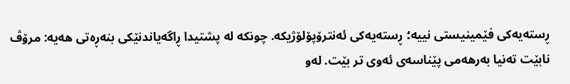ڕستەیەکی فێمینیستی نییە؛ ڕستەیەکی ئەنترۆپۆلۆژیکە. چونکە لە پشتیدا ڕاگەیاندنێکی بنەڕەتی هەیە: مرۆڤ نابێت تەنیا بەرهەمی پێناسەی ئەوی تر بێت. لەو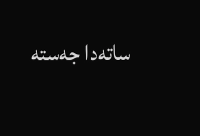ساتەدا جەستە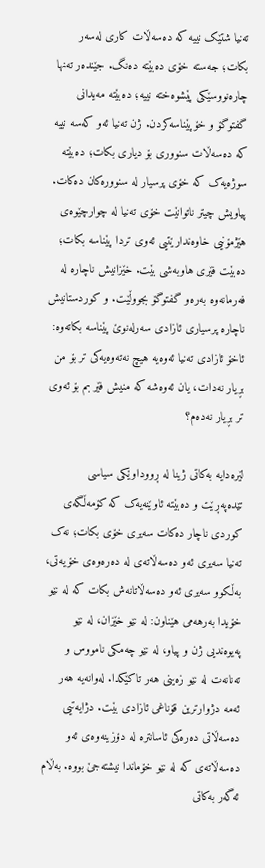تەنیا شتێک نییە کە دەسەڵات کاری لەسەر بکات؛ جەستە خۆی دەبێتە دەنگ. جێندەر تەنها چارەنووسێکی پێشوەختە نییە؛ دەبێتە مەیدانی گفتوگۆ و خۆپێناسەکردن. ژن تەنیا ئەو کەسە نییە کە دەسەڵات سنووری بۆ دیاری بکات؛ دەبێتە سوژەیەک کە خۆی پرسیار لە سنوورەکان دەکات. پیاویش چیتر ناتوانێت خۆی تەنیا لە چوارچێوەی هێژمۆنیی خاوەندارێتیی ئەوی تردا پێناسە بکات؛ دەبێت فێری هاوبەشی بێت. خێزانیش ناچارە لە فەرمانەوە بەرەو گفتوگۆ بجووڵێت. و کوردستانیش ناچارە پرسیاری ئازادی سەرلەنوێ پێناسە بکاتەوە: ئاخۆ ئازادی تەنیا ئەوەیە هیچ نەتەوەیەکی تر بۆ من بڕیار نەدات، یان ئەوەشە کە منیش فێر بم بۆ ئەوی تر بڕیار نەدەم؟

لێرەدایە بەکاتی ژینا لە ڕووداوێکی سیاسی تێدەپەڕێت و دەبێتە ئاوێنەیەک کە کۆمەڵگەی کوردی ناچار دەکات سەیری خۆی بکات؛ نەک تەنیا سەیری ئەو دەسەڵاتەی لە دەرەوەی خۆیەتی، بەڵکوو سەیری ئەو دەسەڵاتانەش بکات کە لە نێو خۆیدا بەرهەمی هێناون: لە نێو خێزان، لە نێو پەیوەندیی ژن و پیاو، لە نێو چەمکی نامووس و تەنانەت لە نێو زەینی هەر تاکێکدا. لەوانەیە هەر ئەمە دژوارترین قۆناغی ئازادی بێت. دژایەتیی دەسەڵاتی دەرەکی ئاسانترە لە دۆزینەوەی ئەو دەسەڵاتەی کە لە نێو خۆماندا نیشتەجێ بووە. بەڵام ئەگەر بەکاتی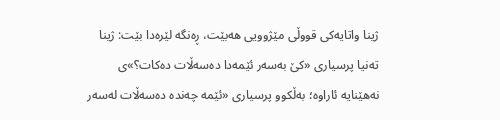ژینا واتایەکی قووڵی مێژوویی هەبێت، ڕەنگە لێرەدا بێت: ژینا تەنیا پرسیاری «کێ بەسەر ئێمەدا دەسەڵات دەکات؟»ی نەهێنایە ئاراوە؛ بەڵکوو پرسیاری «ئێمە چەندە دەسەڵات لەسەر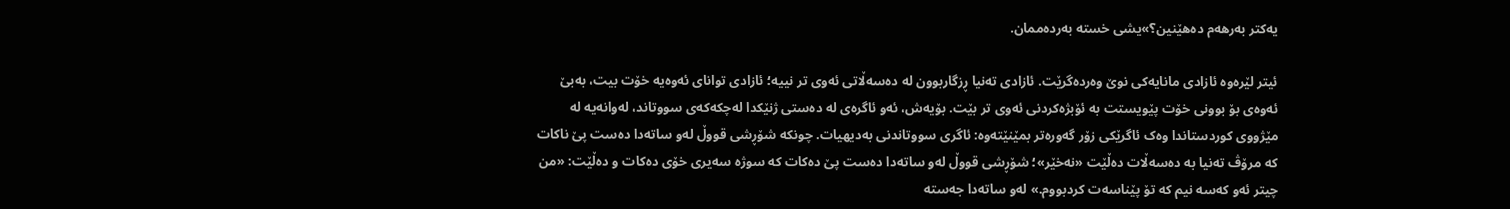یەکتر بەرهەم دەهێنین؟»یشی خستە بەردەممان.

ئیتر لێرەوە ئازادی مانایەکی نوێ وەردەگرێت. ئازادی تەنیا ڕزگاربوون لە دەسەڵاتی ئەوی تر نییە؛ ئازادی توانای ئەوەیە خۆت بیت، بەبێ ئەوەی بۆ بوونی خۆت پێویستت بە ئۆبژەکردنی ئەوی تر بێت. بۆیەش، ئەو ئاگرەی لە دەستی ژنێکدا لەچکەکەی سووتاند، لەوانەیە لە مێژووی کوردستاندا وەک ئاگرێکی زۆر گەورەتر بمێنێتەوە: ئاگری سووتاندنی بەدیهیات. چونکە شۆڕشی قووڵ لەو ساتەدا دەست پێ ناکات کە مرۆڤ تەنیا بە دەسەڵات دەڵێت «نەخێر»؛ شۆڕشی قووڵ لەو ساتەدا دەست پێ دەکات کە سوژە سەیری خۆی دەکات و دەڵێت: «من چیتر ئەو کەسە نیم کە تۆ پێناسەت کردبووم.» لەو ساتەدا جەستە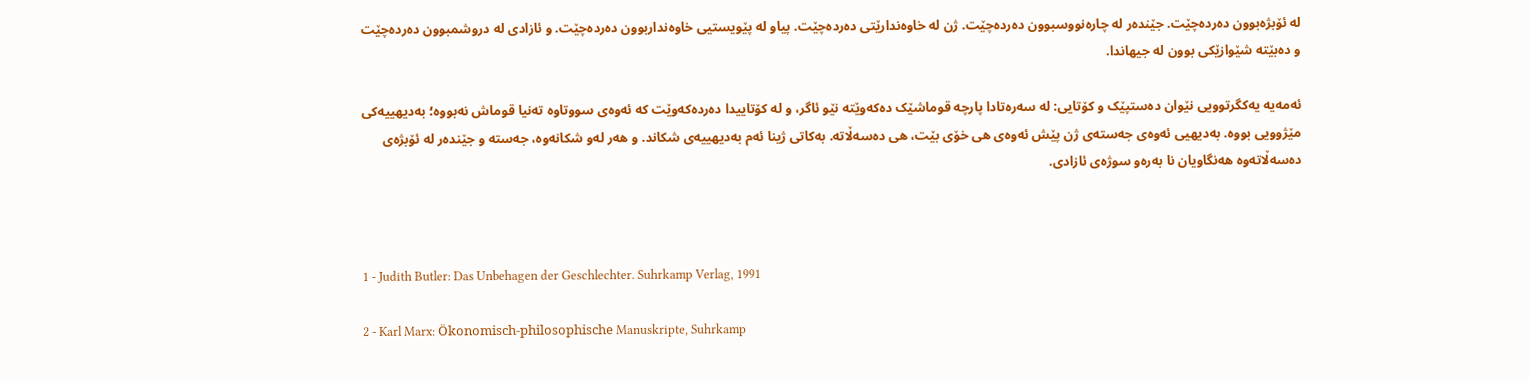لە ئۆبژەبوون دەردەچێت. جێندەر لە چارەنووسبوون دەردەچێت. ژن لە خاوەندارێتی دەردەچێت. پیاو لە پێویستیی خاوەنداربوون دەردەچێت. و ئازادی لە دروشمبوون دەردەچێت و دەبێتە شێوازێکی بوون لە جیهاندا.

ئەمەیە یەکگرتوویی نێوان دەستپێک و کۆتایی: لە سەرەتادا پارچە قوماشێک دەکەوێتە نێو ئاگر، و لە کۆتاییدا دەردەکەوێت کە ئەوەی سووتاوە تەنیا قوماش نەبووە؛ بەدیهییەکی مێژوویی بووە. بەدیهیی ئەوەی جەستەی ژن پێش ئەوەی هی خۆی بێت، هی دەسەڵاتە. بەکاتی ژینا ئەم بەدیهییەی شکاند. و هەر لەو شکانەوە، جەستە و جێندەر لە ئۆبژەی دەسەڵاتەوە هەنگاویان نا بەرەو سوژەی ئازادی.



1 - Judith Butler: Das Unbehagen der Geschlechter. Suhrkamp Verlag, 1991

2 - Karl Marx: Ökonomisch-philosophische Manuskripte, Suhrkamp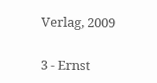Verlag, 2009

3 - Ernst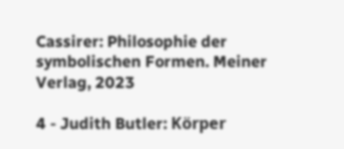Cassirer: Philosophie der symbolischen Formen. Meiner Verlag, 2023

4 - Judith Butler: Körper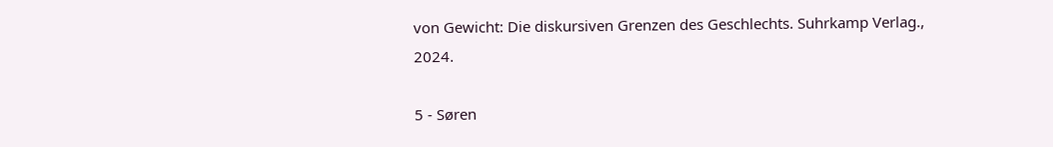von Gewicht: Die diskursiven Grenzen des Geschlechts. Suhrkamp Verlag., 2024.

5 - Søren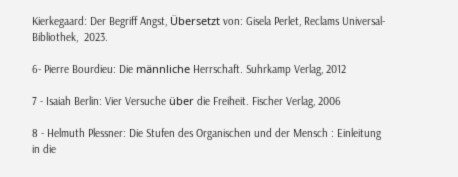Kierkegaard: Der Begriff Angst, Übersetzt von: Gisela Perlet, Reclams Universal-Bibliothek,  2023.

6- Pierre Bourdieu: Die männliche Herrschaft. Suhrkamp Verlag, 2012

7 - Isaiah Berlin: Vier Versuche über die Freiheit. Fischer Verlag, 2006

8 - Helmuth Plessner: Die Stufen des Organischen und der Mensch : Einleitung in die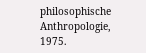philosophische Anthropologie, 1975.